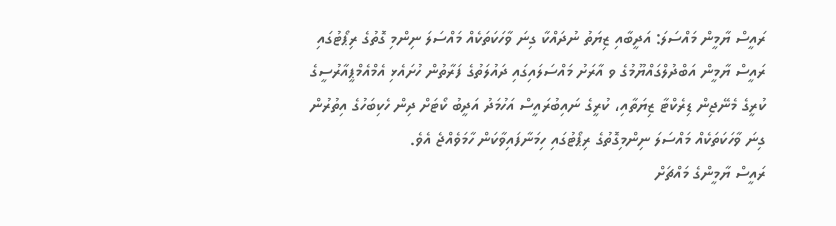ރައީސް ޔާމީން މައްސަލަ: އަދީބާއި ޒިޔަތު ނުދައްކާ ގިނަ ވާހަކަތަކެއް މައްސަލަ ނިންމި ގޮތުގެ ރިޕޯޓުގައި
ރައީސް ޔާމީން އަބްދުލްގައްޔޫމުގެ ވ އާރަށު މައްސަލައިގައި ދައުލަތުގެ ފަރާތުން ހުށައެޅި އެމްއެމްޕީއާރުސީގެ ކުރީގެ މެނޭޖިން ޑިރެކްޓާ ޒިޔަތާއި، ކުރީގެ ނައިބުރައީސް އަހުމަދު އަދީބު ކޯޓަށް ދިން ހެކިބަހުގެ އިތުރުން ގިނަ ވާހަކަތަކެއް މައްސަލަ ނިންމިގޮތުގެ ރިޕޯޓުގައި ހިމަނާފައިވާކަން ހާމަވެއްޖެ އެވެ.
ރައީސް ޔާމީންގެ މައްޗަށް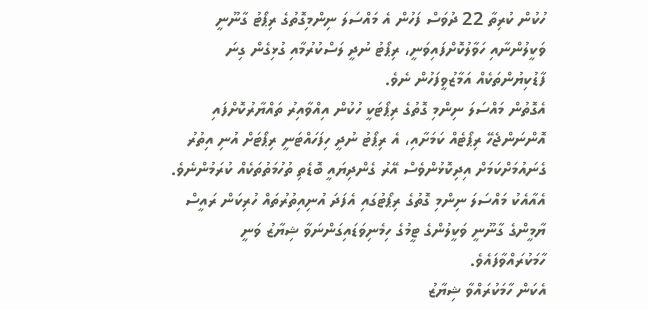ހުކުން ކުރިތާ 22 ދުވަސް ފަހުން އެ މައްސަލަ ނިންމިގޮތުގެ ރިޕޯޓު ގާނޫނީ ވަކީލުންނާއި ހަވާލުކޮށްފައިވަނީ، ރިޕޯޓު ނުދީ ލަސްކުރުމާއި ގުޅިގެން ގިނަ ފާޑުކިޔުންތަކެއް އަމާޒުވީފަހުން ނެވެ.
އެގޮތުން މައްސަލަ ނިންމި ގޮތުގެ ރިޕޯޓަކީ ހުކުން އިއްވާއިރު ތައްޔާރުކޮށްފައި އޮންނަންޖެހޭ ރިޕޯޓެއް ކަމަށާއި، އެ ރިޕޯޓު ނުދީ ހިފަހައްޓަނީ ރިޕޯޓަށް އުނި އިތުރު ގެނައުމަށްކަމަށް އިދިކޮޅުންވެސް އޭރު ގެންދިޔައީ ބޮޑެތި ތުހުމަތުތަކެއް ކުރަމުންނެވެ.
އެއާއެކު މައްސަލަ ނިންމި ގޮތުގެ ރިޕޯޓުގައި އެފަދަ އުނިއިތުރުތައް ހުރިކަން ރައީސް ޔާމީންގެ ގާނޫނީ ވަކީލުންގެ ޓީމުގެ ހިމެނިވަޑައިގަންނަވާ ޝިޔާޒު ވަނީ ހާމަކުރައްވާފައެވެ.
އެކަން ހާމަކުރައްވާ ޝިޔާޒު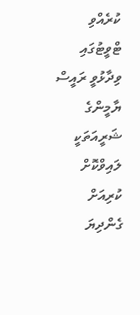ކުރެއްވި ޓްވީޓުގައި ވިދާޅުވީ ރައީސް ޔާމީންގެ ޝަރީއަތަކީ ލައިވްކޮށް ކުރިއަށް ގެންދިޔަ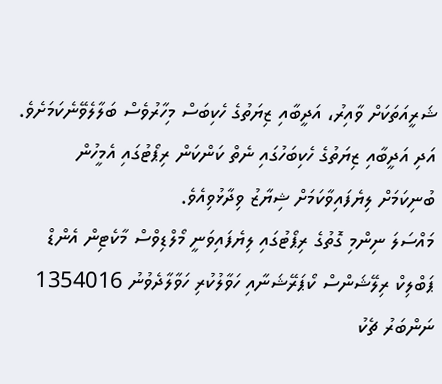ޝަރީއަތަކަށް ވާއިރު، އަދީބާއި ޒިޔަތުގެ ހެކިބަސް މިހާރުވެސް ބަލާލެވޭނެކަމަށެވެ. އަދި އަދީބާއި ޒިޔަތުގެ ހެކިބަހުގައި ނެތް ކަންކަން ރިޕޯޓުގައި އެމީހުން ބުނިކަމަށް ލިޔެފައިވާކަމަށް ޝިޔާޒު ވިދާޅުވިއެވެ.
މައްސަލަ ނިންމި ގޮތުގެ ރިޕޯޓުގައި ލިޔެފައިވަނީ މޯލްޑިވްސް މާކެޓިން އެންޑް ޕަބްލިކް ރިލޭޝަންސް ކޯޕަރޭޝަނާއި ހަވާލުކުރި ހަވާލާދެވުނު 1354016 ނަންބަރު ޗެކު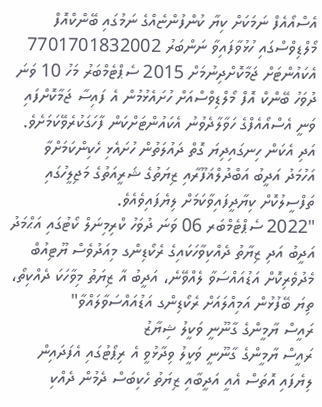އެސްއޯއެފް ނަމަކަށް ކިޔާ ކުންފުންޏެއްގެ ނަމުގައި ބޭންކްއޮފް މޯލްޑިވްސްގައި ހުޅުވާފައިވާ ނަންބަރު 7701701832002 އެކައުންޓަށް ޖަމާކޮށްދިނުމަށް 2015 ސެޕްޓެމްބަރު މަހު 10 ވަނަ ދުވަހު ބޭންކް އޮފް މޯލްޑިވްސްއަށް ހުށައެޅުމުން އެ ފައިސާ ޖަމާކޮށްފައި ވަނީ އެސްއޯއެފްގެ ހަވާލާދެވުނު އެކައުންޓަށްކަން ފާހަގަކުރެވޭކަމަށެވެ.
އަދި އެކަން ހިނގައިދިޔަ ގޮތް ދައުލަތުން ހުށައެޅި ހެކިންކަމަށްވާ އަހުމަދު އަދީބު އަބްދުލްޣަފޫރާއި ޒިޔަތުގެ ޝަރީއަތުގެ މަޖިލީހުގައި ތަފްސީލުކޮށް ކިޔާދީފައިވާކަމަށް ލިޔެފައިވެއެވެ.
"2022 ސެޕްޓެމްބަރ 06 ވަނަ ދުވަހު ކްރިމިނަލް ކޯޓުގައި އަޙްމަދު އަދީބު އަދި ޒިޔާތު ދެއްކިވާހަކައިގެ ރެކޯޑިންގ މިއަދުވެސް ޔޫޓިއުބް މެދުވެރިކޮށް އަޑުއައްސަވާ ލެއްވޭނެ، އަދީބު އާ ޒިޔަތު މިވާހަކަ ދެއްކިތޯ، ތިޔަ ބޭފުޅުން އަމިއްލައަށް ރެކޯޑިންގ އަޑުއައްސަވާލައްވާ"
ރައީސް ޔާމީންގެ ގާނޫނީ ވަކީލު ޝިޔާޒު
ރައީސް ޔާމީންގެ ގާނޫނީ ވަކީލު ވިދާޅުވީ އެ ރިޕޯޓުގައި އެފަދައިން ލިޔެފައި އޮތަސް އެއީ އަދީބާއި ޒިޔަތު ހެކިބަސް ދެމުން ދެއްކި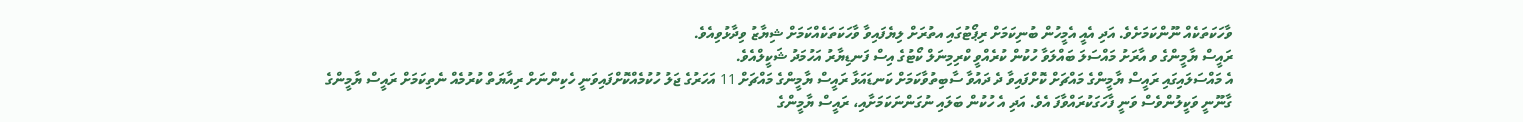ވާހަކަތަކެއް ނޫންކަމަށެވެ. އަދި އެއީ އެމީހުން ބުނިކަމަށް ރިޕޯޓުގައި އތުރަށް ލިޔެފައިވާ ވާހަކަތަކެއްކަމަށް ޝިޔާޒު ވިދާޅުވިއެވެ.
ރައީސް ޔާމީންގެ ވ އާރަށު މައްސަލަ ބައްލަވާ ހުކުން ކުރެއްވީ ކްރިމިނަލް ކޯޓުގެ އިސް ފަނޑިޔާރު އަހުމަދު ޝަކީލްއެވެ.
އެ މައްސަލައިގައި ރައީސް ޔާމީންގެ މައްޗަށް ކޮށްފައިވާ ދެ ދައުވާ ސާބިތުވާކަމަށް ކަނޑައަޅާ ރައީސް ޔާމީންގެ މައްޗަށް 11 އަހަރުގެ ޖަލު ހުކުމެއްކޮށްފައިވަނީ ހެކިންނަށް ރިއާޔަތް ކުރުމެއް ނެތިކަމަށް ރައީސް ޔާމީންގެ ގާނޫނީ ވަކީލުންވެސް ވަނީ ފާހަގަކުރައްވާފަ އެވެ. އަދި އެ ހުކުން ބަލައި ނުގަންނަކަމަށާއި، ރައީސް ޔާމީންގެ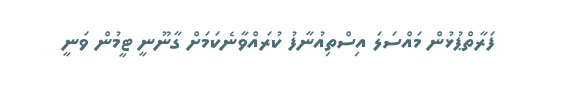ފަރާތްޕުޅުން މައްސަލަ އިސްތިއުނާފު ކުރައްވާނެކަމަށް ގާނޫނީ ޓީމުން ވަނީ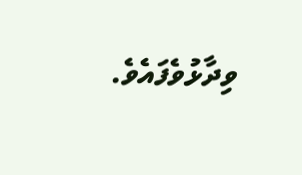ވިދާޅުވެފައެވެ.